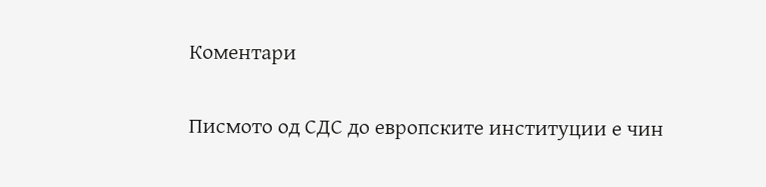Коментари

Писмото од СДС до европските институции е чин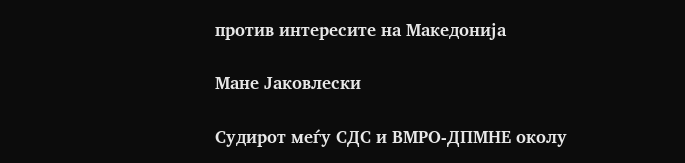против интересите на Македонија

Мане Јаковлески

Судирот меѓу СДС и ВМРО-ДПМНЕ околу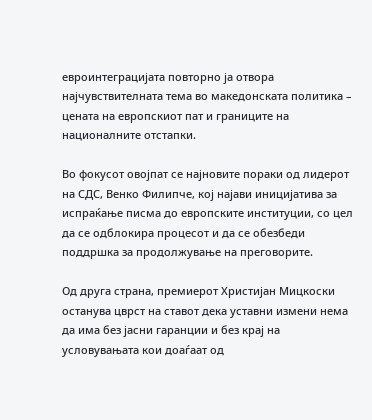евроинтеграцијата повторно ја отвора најчувствителната тема во македонската политика – цената на европскиот пат и границите на националните отстапки.

Во фокусот овојпат се најновите пораки од лидерот на СДС, Венко Филипче, кој најави иницијатива за испраќање писма до европските институции, со цел да се одблокира процесот и да се обезбеди поддршка за продолжување на преговорите.

Од друга страна, премиерот Христијан Мицкоски останува цврст на ставот дека уставни измени нема да има без јасни гаранции и без крај на условувањата кои доаѓаат од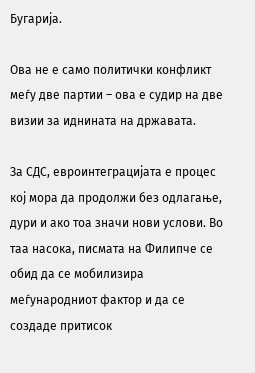Бугарија.

Ова не е само политички конфликт меѓу две партии – ова е судир на две визии за иднината на државата.

За СДС, евроинтеграцијата е процес кој мора да продолжи без одлагање, дури и ако тоа значи нови услови. Во таа насока, писмата на Филипче се обид да се мобилизира меѓународниот фактор и да се создаде притисок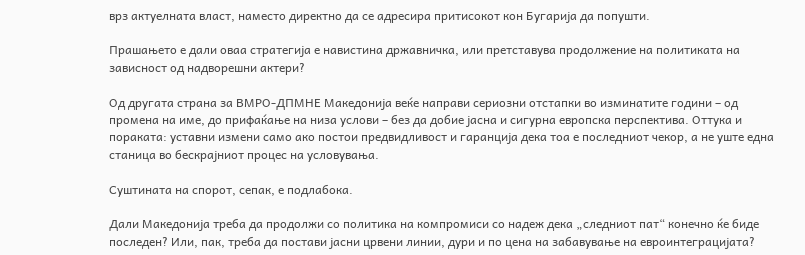врз актуелната власт, наместо директно да се адресира притисокот кон Бугарија да попушти.

Прашањето е дали оваа стратегија е навистина државничка, или претставува продолжение на политиката на зависност од надворешни актери?

Од другата страна за ВМРО-ДПМНЕ Македонија веќе направи сериозни отстапки во изминатите години – од промена на име, до прифаќање на низа услови – без да добие јасна и сигурна европска перспектива. Оттука и пораката: уставни измени само ако постои предвидливост и гаранција дека тоа е последниот чекор, а не уште една станица во бескрајниот процес на условувања.

Суштината на спорот, сепак, е подлабока.

Дали Македонија треба да продолжи со политика на компромиси со надеж дека „следниот пат“ конечно ќе биде последен? Или, пак, треба да постави јасни црвени линии, дури и по цена на забавување на евроинтеграцијата?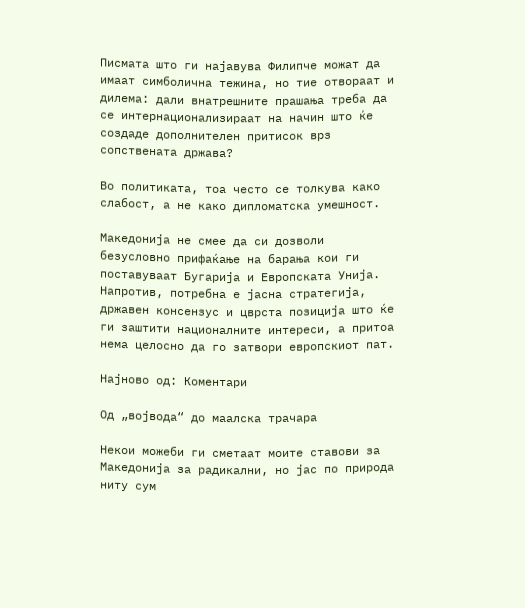Писмата што ги најавува Филипче можат да имаат симболична тежина, но тие отвораат и дилема: дали внатрешните прашања треба да се интернационализираат на начин што ќе создаде дополнителен притисок врз сопствената држава?

Во политиката, тоа често се толкува како слабост, а не како дипломатска умешност.

Македонија не смее да си дозволи безусловно прифаќање на барања кои ги поставуваат Бугарија и Европската Унија. Напротив, потребна е јасна стратегија, државен консензус и цврста позиција што ќе ги заштити националните интереси, а притоа нема целосно да го затвори европскиот пат.

Најново од: Коментари

Од „војвода“ до маалска трачара

Некои можеби ги сметаат моите ставови за Македонија за радикални, но јас по природа ниту сум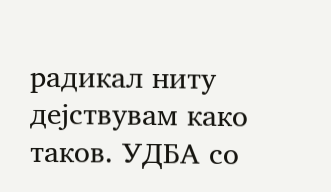радикал ниту дејствувам како таков. УДБА со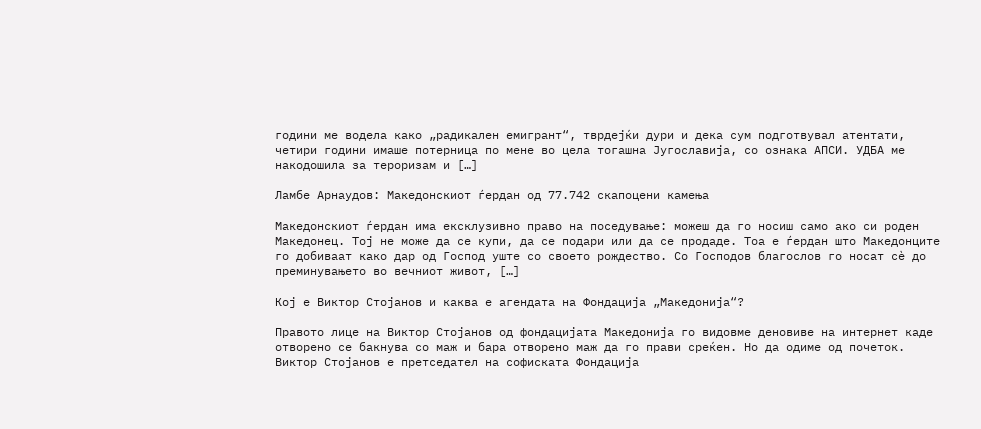години ме водела како „радикален емигрант“, тврдејќи дури и дека сум подготвувал атентати, четири години имаше потерница по мене во цела тогашна Југославија, со ознака АПСИ. УДБА ме накодошила за тероризам и […]

Ламбе Арнаудов: Македонскиот ѓердан од 77.742 скапоцени камења

Македонскиот ѓердан има ексклузивно право на поседување: можеш да го носиш само ако си роден Македонец. Тој не може да се купи, да се подари или да се продаде. Тоа е ѓердан што Македонците го добиваат како дар од Господ уште со своето рождество. Со Господов благослов го носат сѐ до преминувањето во вечниот живот, […]

Кој е Виктор Стојанов и каква е агендата на Фондација „Македонија“?

Правото лице на Виктор Стојанов од фондацијата Македонија го видовме деновиве на интернет каде отворено се бакнува со маж и бара отворено маж да го прави среќен. Но да одиме од почеток. Виктор Стојанов е претседател на софиската Фондација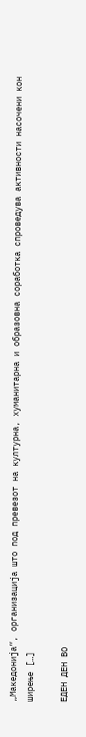„Македонија“, организација што под превезот на културна, хуманитарна и образовна соработка спроведува активности насочени кон ширење […]

ЕДЕН ДЕН ВО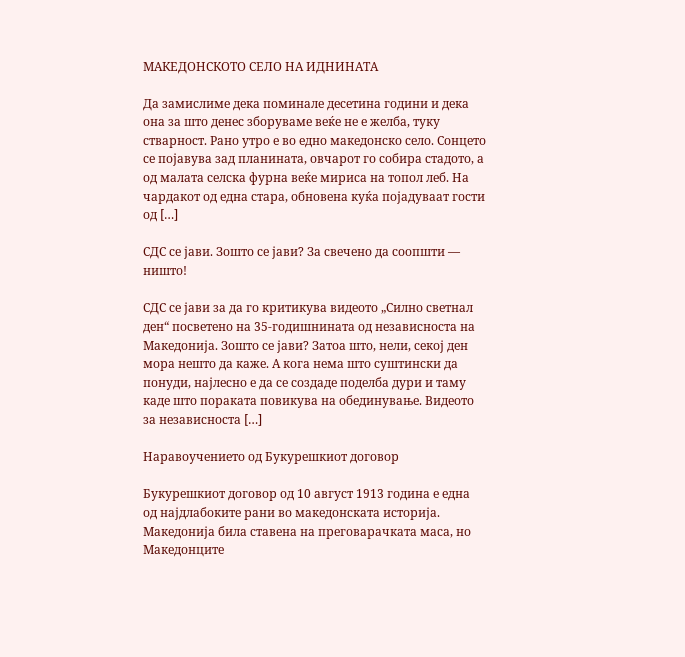МАКЕДОНСКОТО СЕЛО НА ИДНИНАТА

Да замислиме дека поминале десетина години и дека она за што денес зборуваме веќе не е желба, туку стварност. Рано утро е во едно македонско село. Сонцето се појавува зад планината, овчарот го собира стадото, а од малата селска фурна веќе мириса на топол леб. На чардакот од една стара, обновена куќа појадуваат гости од […]

СДС се јави. Зошто се јави? За свечено да соопшти — ништо!

СДС се јави за да го критикува видеото „Силно светнал ден“ посветено на 35-годишнината од независноста на Македонија. Зошто се јави? Затоа што, нели, секој ден мора нешто да каже. А кога нема што суштински да понуди, најлесно е да се создаде поделба дури и таму каде што пораката повикува на обединување. Видеото за независноста […]

Наравоучението од Букурешкиот договор

Букурешкиот договор од 10 август 1913 година е една од најдлабоките рани во македонската историја. Македонија била ставена на преговарачката маса, но Македонците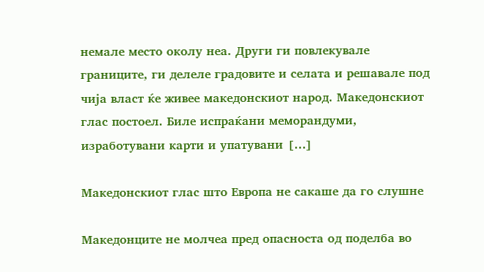немале место околу неа. Други ги повлекувале границите, ги делеле градовите и селата и решавале под чија власт ќе живее македонскиот народ. Македонскиот глас постоел. Биле испраќани меморандуми, изработувани карти и упатувани […]

Македонскиот глас што Европа не сакаше да го слушне

Македонците не молчеа пред опасноста од поделба во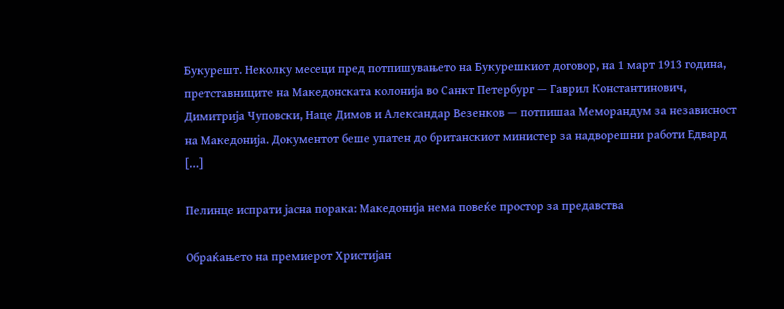Букурешт. Неколку месеци пред потпишувањето на Букурешкиот договор, на 1 март 1913 година, претставниците на Македонската колонија во Санкт Петербург — Гаврил Константинович, Димитрија Чуповски, Наце Димов и Александар Везенков — потпишаа Меморандум за независност на Македонија. Документот беше упатен до британскиот министер за надворешни работи Едвард […]

Пелинце испрати јасна порака: Македонија нема повеќе простор за предавства

Обраќањето на премиерот Христијан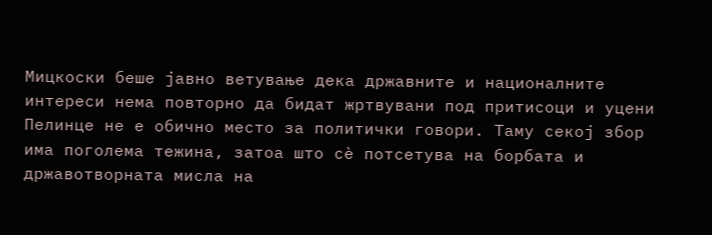Мицкоски беше јавно ветување дека државните и националните интереси нема повторно да бидат жртвувани под притисоци и уцени Пелинце не е обично место за политички говори. Таму секој збор има поголема тежина, затоа што сè потсетува на борбата и државотворната мисла на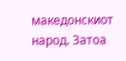македонскиот народ. Затоа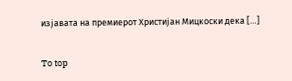изјавата на премиерот Христијан Мицкоски дека […]

To top